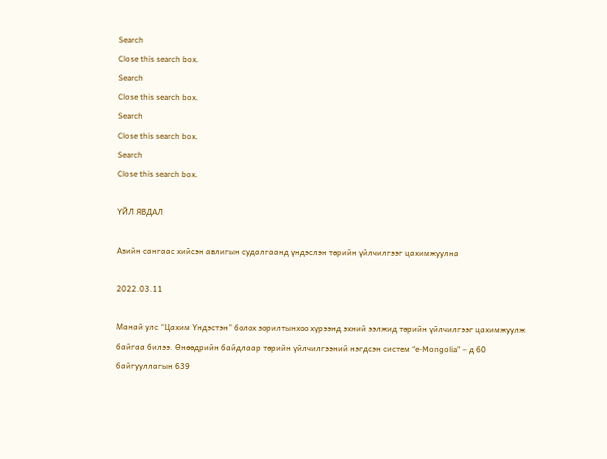Search
Close this search box.
Search
Close this search box.
Search
Close this search box.
Search
Close this search box.

ҮЙЛ ЯВДАЛ

Азийн сангаас хийсэн авлигын судалгаанд үндэслэн төрийн үйлчилгээг цахимжуулна

2022.03.11

Манай улс “Цахим Үндэстэн” болох зорилтынхоо хүрээнд эхний ээлжид төрийн үйлчилгээг цахимжуулж байгаа билээ. Өнөөдрийн байдлаар төрийн үйлчилгээний нэгдсэн систем “e-Mongolia” – д 60 байгууллагын 639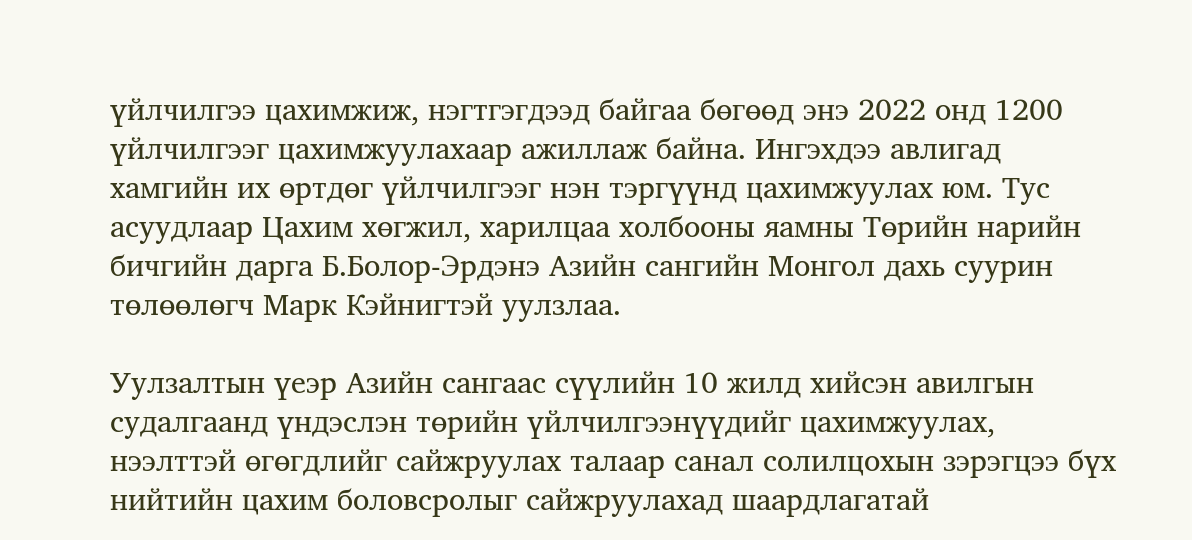үйлчилгээ цахимжиж, нэгтгэгдээд байгаа бөгөөд энэ 2022 онд 1200 үйлчилгээг цахимжуулахаар ажиллаж байна. Ингэхдээ авлигад хамгийн их өртдөг үйлчилгээг нэн тэргүүнд цахимжуулах юм. Тус асуудлаар Цахим хөгжил, харилцаа холбооны яамны Төрийн нарийн бичгийн дарга Б.Болор-Эрдэнэ Азийн сангийн Монгол дахь суурин төлөөлөгч Марк Кэйнигтэй уулзлаа.

Уулзалтын үеэр Азийн сангаас сүүлийн 10 жилд хийсэн авилгын судалгаанд үндэслэн төрийн үйлчилгээнүүдийг цахимжуулах, нээлттэй өгөгдлийг сайжруулах талаар санал солилцохын зэрэгцээ бүх нийтийн цахим боловсролыг сайжруулахад шаардлагатай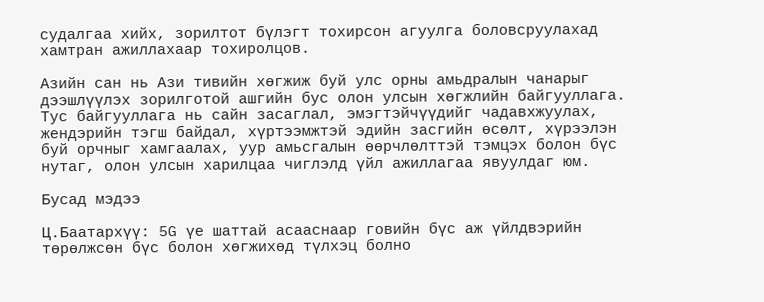судалгаа хийх, зорилтот бүлэгт тохирсон агуулга боловсруулахад хамтран ажиллахаар тохиролцов.

Азийн сан нь Ази тивийн хөгжиж буй улс орны амьдралын чанарыг дээшлүүлэх зорилготой ашгийн бус олон улсын хөгжлийн байгууллага. Тус байгууллага нь сайн засаглал, эмэгтэйчүүдийг чадавхжуулах, жендэрийн тэгш байдал, хүртээмжтэй эдийн засгийн өсөлт, хүрээлэн буй орчныг хамгаалах, уур амьсгалын өөрчлөлттэй тэмцэх болон бүс нутаг, олон улсын харилцаа чиглэлд үйл ажиллагаа явуулдаг юм.

Бусад мэдээ

Ц.Баатархүү: 5G үе шаттай асааснаар говийн бүс аж үйлдвэрийн төрөлжсөн бүс болон хөгжихөд түлхэц болно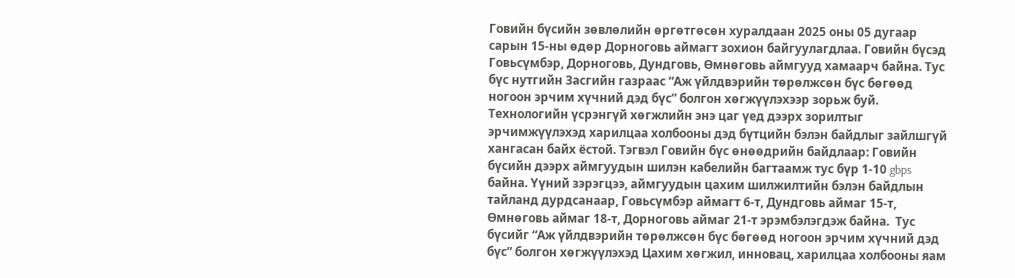Говийн бүсийн зөвлөлийн өргөтгөсөн хуралдаан 2025 оны 05 дугаар сарын 15-ны өдөр Дорноговь аймагт зохион байгуулагдлаа. Говийн бүсэд Говьсүмбэр, Дорноговь, Дундговь, Өмнөговь аймгууд хамаарч байна. Тус бүс нутгийн Засгийн газраас “Аж үйлдвэрийн төрөлжсөн бүс бөгөөд ногоон эрчим хүчний дэд бүс” болгон хөгжүүлэхээр зорьж буй.  Технологийн үсрэнгүй хөгжлийн энэ цаг үед дээрх зорилтыг эрчимжүүлэхэд харилцаа холбооны дэд бүтцийн бэлэн байдлыг зайлшгүй хангасан байх ёстой. Тэгвэл Говийн бүс өнөөдрийн байдлаар: Говийн бүсийн дээрх аймгуудын шилэн кабелийн багтаамж тус бүр 1-10 gbps байна. Үүний зэрэгцээ, аймгуудын цахим шилжилтийн бэлэн байдлын тайланд дурдсанаар, Говьсүмбэр аймагт 6-т, Дундговь аймаг 15-т, Өмнөговь аймаг 18-т, Дорноговь аймаг 21-т эрэмбэлэгдэж байна.  Тус бүсийг “Аж үйлдвэрийн төрөлжсөн бүс бөгөөд ногоон эрчим хүчний дэд бүс” болгон хөгжүүлэхэд Цахим хөгжил, инновац, харилцаа холбооны яам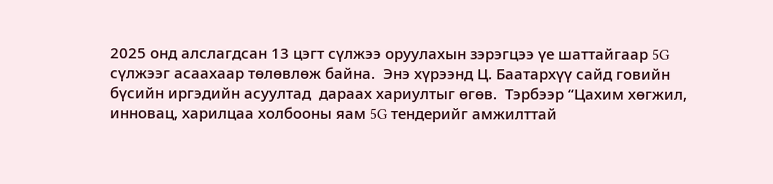2025 онд алслагдсан 13 цэгт сүлжээ оруулахын зэрэгцээ үе шаттайгаар 5G сүлжээг асаахаар төлөвлөж байна.  Энэ хүрээнд Ц. Баатархүү сайд говийн бүсийн иргэдийн асуултад  дараах хариултыг өгөв.  Тэрбээр “Цахим хөгжил, инновац, харилцаа холбооны яам 5G тендерийг амжилттай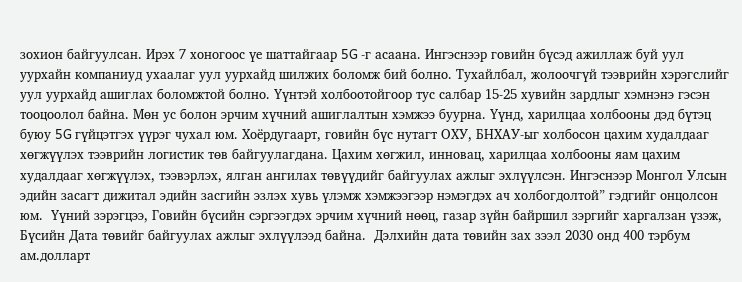зохион байгуулсан. Ирэх 7 хоногоос үе шаттайгаар 5G -г асаана. Ингэснээр говийн бүсэд ажиллаж буй уул уурхайн компаниуд ухаалаг уул уурхайд шилжих боломж бий болно. Тухайлбал, жолоочгүй тээврийн хэрэгслийг уул уурхайд ашиглах боломжтой болно. Үүнтэй холбоотойгоор тус салбар 15-25 хувийн зардлыг хэмнэнэ гэсэн тооцоолол байна. Мөн ус болон эрчим хүчний ашиглалтын хэмжээ буурна. Үүнд, харилцаа холбооны дэд бүтэц буюу 5G гүйцэтгэх үүрэг чухал юм. Хоёрдугаарт, говийн бүс нутагт ОХУ, БНХАУ-ыг холбосон цахим худалдааг хөгжүүлэх тээврийн логистик төв байгуулагдана. Цахим хөгжил, инновац, харилцаа холбооны яам цахим худалдааг хөгжүүлэх, тээвэрлэх, ялган ангилах төвүүдийг байгуулах ажлыг эхлүүлсэн. Ингэснээр Монгол Улсын эдийн засагт дижитал эдийн засгийн эзлэх хувь үлэмж хэмжээгээр нэмэгдэх ач холбогдолтой” гэдгийг онцолсон юм.  Үүний зэрэгцээ, Говийн бүсийн сэргээгдэх эрчим хүчний нөөц, газар зүйн байршил зэргийг харгалзан үзэж, Бүсийн Дата төвийг байгуулах ажлыг эхлүүлээд байна.  Дэлхийн дата төвийн зах зээл 2030 онд 400 тэрбум ам.долларт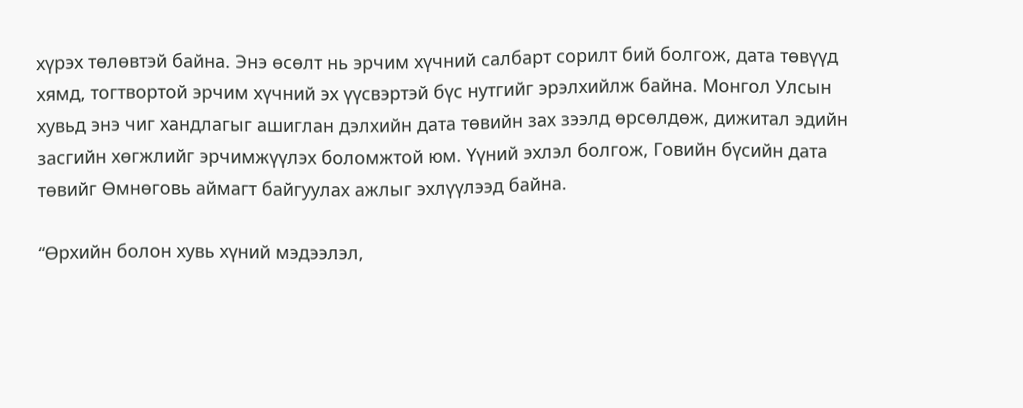хүрэх төлөвтэй байна. Энэ өсөлт нь эрчим хүчний салбарт сорилт бий болгож, дата төвүүд хямд, тогтвортой эрчим хүчний эх үүсвэртэй бүс нутгийг эрэлхийлж байна. Монгол Улсын хувьд энэ чиг хандлагыг ашиглан дэлхийн дата төвийн зах зээлд өрсөлдөж, дижитал эдийн засгийн хөгжлийг эрчимжүүлэх боломжтой юм. Үүний эхлэл болгож, Говийн бүсийн дата төвийг Өмнөговь аймагт байгуулах ажлыг эхлүүлээд байна.

“Өрхийн болон хувь хүний мэдээлэл,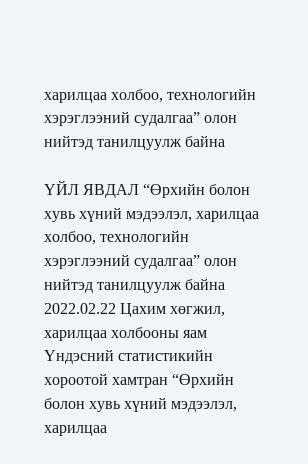харилцаа холбоо, технологийн хэрэглээний судалгаа” олон нийтэд танилцуулж байна

ҮЙЛ ЯВДАЛ “Өрхийн болон хувь хүний мэдээлэл, харилцаа холбоо, технологийн хэрэглээний судалгаа” олон нийтэд танилцуулж байна 2022.02.22 Цахим хөгжил, харилцаа холбооны яам Үндэсний статистикийн хороотой хамтран “Өрхийн болон хувь хүний мэдээлэл, харилцаа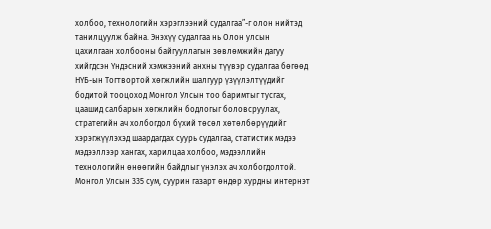холбоо, технологийн хэрэглээний судалгаа”-г олон нийтэд танилцуулж байна. Энэхүү судалгаа нь Олон улсын цахилгаан холбооны байгууллагын зөвлөмжийн дагуу хийгдсэн Үндэсний хэмжээний анхны түүвэр судалгаа бөгөөд НҮБ-ын Тогтвортой хөгжлийн шалгуур үзүүлэлтүүдийг бодитой тооцоход Монгол Улсын тоо баримтыг тусгах, цаашид салбарын хөгжлийн бодлогыг боловсруулах, стратегийн ач холбогдол бүхий төсөл хөтөлбөрүүдийг хэрэгжүүлэхэд шаардагдах суурь судалгаа, статистик мэдээ мэдээллээр хангах, харилцаа холбоо, мэдээллийн технологийн өнөөгийн байдлыг үнэлэх ач холбогдолтой. Монгол Улсын 335 сум, суурин газарт өндөр хурдны интернэт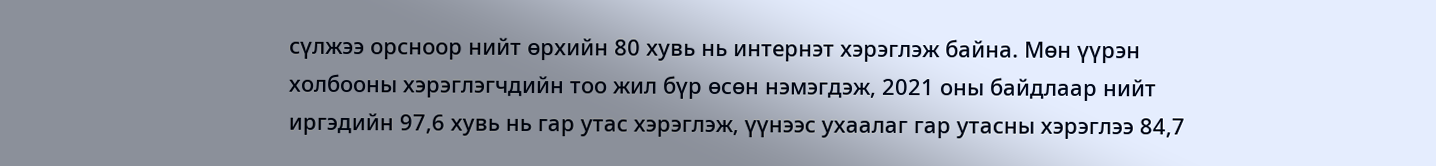сүлжээ орсноор нийт өрхийн 80 хувь нь интернэт хэрэглэж байна. Мөн үүрэн холбооны хэрэглэгчдийн тоо жил бүр өсөн нэмэгдэж, 2021 оны байдлаар нийт иргэдийн 97,6 хувь нь гар утас хэрэглэж, үүнээс ухаалаг гар утасны хэрэглээ 84,7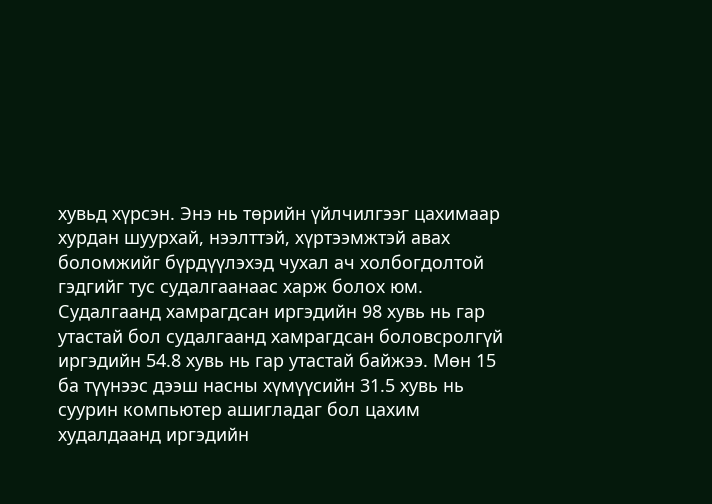хувьд хүрсэн. Энэ нь төрийн үйлчилгээг цахимаар хурдан шуурхай, нээлттэй, хүртээмжтэй авах боломжийг бүрдүүлэхэд чухал ач холбогдолтой гэдгийг тус судалгаанаас харж болох юм. Судалгаанд хамрагдсан иргэдийн 98 хувь нь гар утастай бол судалгаанд хамрагдсан боловсролгүй иргэдийн 54.8 хувь нь гар утастай байжээ. Мөн 15 ба түүнээс дээш насны хүмүүсийн 31.5 хувь нь суурин компьютер ашигладаг бол цахим худалдаанд иргэдийн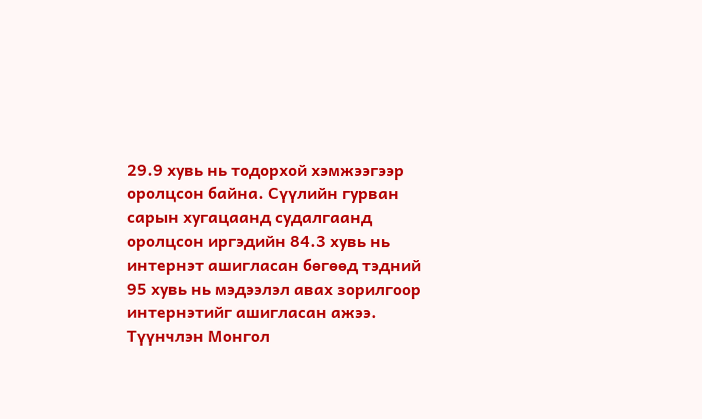29.9 хувь нь тодорхой хэмжээгээр оролцсон байна. Сүүлийн гурван сарын хугацаанд судалгаанд оролцсон иргэдийн 84.3 хувь нь интернэт ашигласан бөгөөд тэдний 95 хувь нь мэдээлэл авах зорилгоор интернэтийг ашигласан ажээ. Түүнчлэн Монгол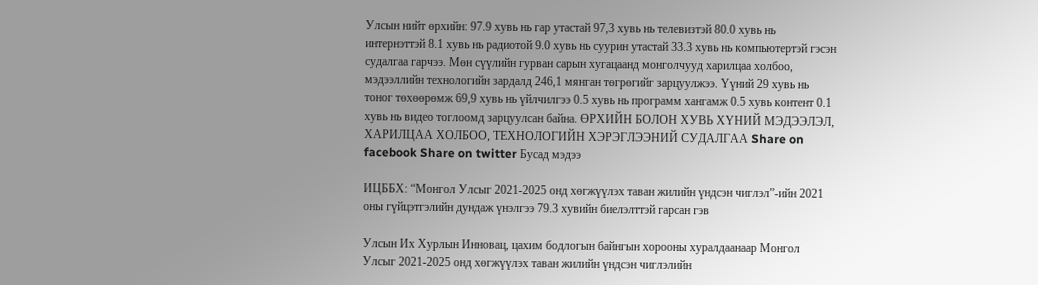Улсын нийт өрхийн: 97.9 хувь нь гар утастай 97,3 хувь нь телевизтэй 80.0 хувь нь интернэттэй 8.1 хувь нь радиотой 9.0 хувь нь суурин утастай 33.3 хувь нь компьютертэй гэсэн судалгаа гарчээ. Мөн сүүлийн гурван сарын хугацаанд монголчууд харилцаа холбоо, мэдээллийн технологийн зардалд 246,1 мянган төгрөгийг зарцуулжээ. Үүний 29 хувь нь тоног төхөөрөмж 69,9 хувь нь үйлчилгээ 0.5 хувь нь программ хангамж 0.5 хувь контент 0.1 хувь нь видео тоглоомд зарцуулсан байна. ӨРХИЙН БОЛОН ХУВЬ ХҮНИЙ МЭДЭЭЛЭЛ, ХАРИЛЦАА ХОЛБОО, ТЕХНОЛОГИЙН ХЭРЭГЛЭЭНИЙ СУДАЛГАА Share on facebook Share on twitter Бусад мэдээ

ИЦББХ: “Монгол Улсыг 2021-2025 онд хөгжүүлэх таван жилийн үндсэн чиглэл”-ийн 2021 оны гүйцэтгэлийн дундаж үнэлгээ 79.3 хувийн биелэлттэй гарсан гэв

Улсын Их Хурлын Инновац, цахим бодлогын байнгын хорооны хуралдаанаар Монгол Улсыг 2021-2025 онд хөгжүүлэх таван жилийн үндсэн чиглэлийн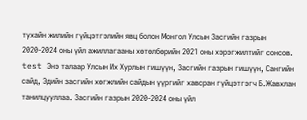тухайн жилийн гүйцэтгэлийн явц болон Монгол Улсын Засгийн газрын 2020-2024 оны үйл ажиллагааны хөтөлбөрийн 2021 оны хэрэгжилтийг сонсов. test Энэ талаар Улсын Их Хурлын гишүүн, Засгийн газрын гишүүн, Сангийн сайд, Эдийн засгийн хөгжлийн сайдын үүргийг хавсран гүйцэтгэгч Б.Жавхлан танилцууллаа. Засгийн газрын 2020-2024 оны үйл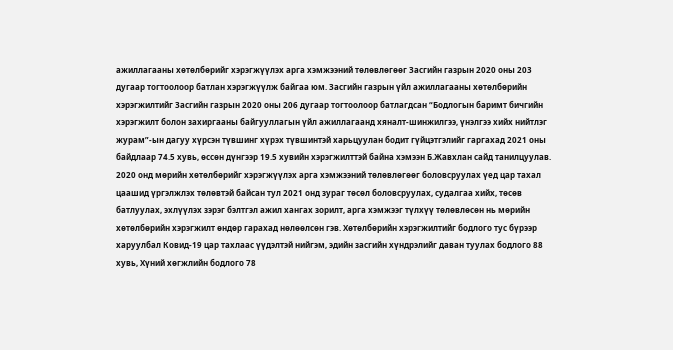ажиллагааны хөтөлбөрийг хэрэгжүүлэх арга хэмжээний төлөвлөгөөг Засгийн газрын 2020 оны 203 дугаар тогтоолоор батлан хэрэгжүүлж байгаа юм. Засгийн газрын үйл ажиллагааны хөтөлбөрийн хэрэгжилтийг Засгийн газрын 2020 оны 206 дугаар тогтоолоор батлагдсан “Бодлогын баримт бичгийн хэрэгжилт болон захиргааны байгууллагын үйл ажиллагаанд хяналт-шинжилгээ, үнэлгээ хийх нийтлэг журам”-ын дагуу хүрсэн түвшинг хүрэх түвшинтэй харьцуулан бодит гүйцэтгэлийг гаргахад 2021 оны байдлаар 74.5 хувь, өссөн дүнгээр 19.5 хувийн хэрэгжилттэй байна хэмээн Б.Жавхлан сайд танилцуулав. 2020 онд мөрийн хөтөлбөрийг хэрэгжүүлэх арга хэмжээний төлөвлөгөөг боловсруулах үед цар тахал цаашид үргэлжлэх төлөвтэй байсан тул 2021 онд зураг төсөл боловсруулах, судалгаа хийх, төсөв батлуулах, эхлүүлэх зэрэг бэлтгэл ажил хангах зорилт, арга хэмжээг түлхүү төлөвлөсөн нь мөрийн хөтөлбөрийн хэрэгжилт өндөр гарахад нөлөөлсөн гэв. Хөтөлбөрийн хэрэгжилтийг бодлого тус бүрээр харуулбал Ковид-19 цар тахлаас үүдэлтэй нийгэм, эдийн засгийн хүндрэлийг даван туулах бодлого 88 хувь, Хүний хөгжлийн бодлого 78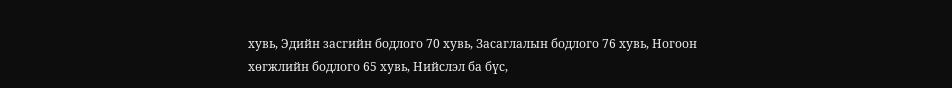хувь, Эдийн засгийн бодлого 70 хувь, Засаглалын бодлого 76 хувь, Ногоон хөгжлийн бодлого 65 хувь, Нийслэл ба бүс,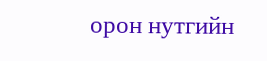орон нутгийн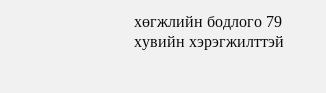хөгжлийн бодлого 79 хувийн хэрэгжилттэй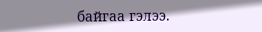байгаа гэлээ.